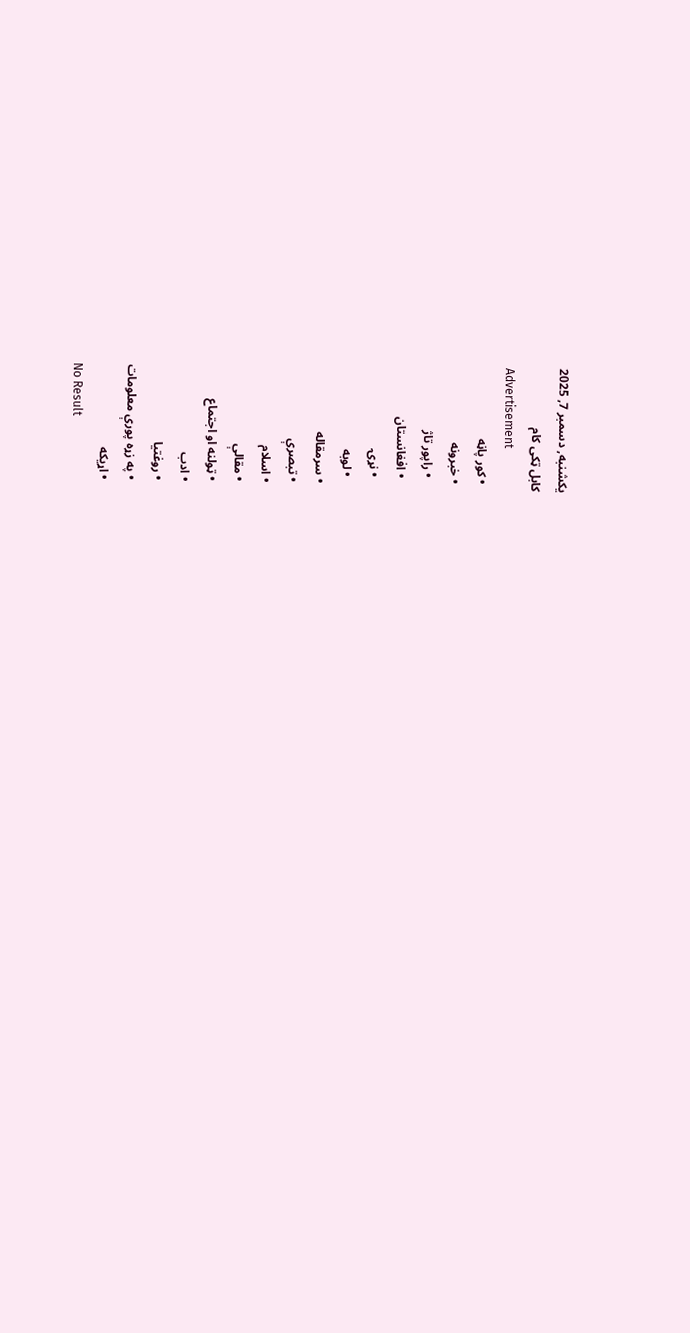یکشنبه, دسمبر 7, 2025
کابل ټکی کام
Advertisement
  • کور پاڼه
  • خبرونه
    • راپور تاژ
    • افغانستان
    • نړۍ
    • لوبه
  • سرمقاله
  • تبصرې
  • اسلام
  • مقالې
  • ټولنه او اجتماع
  • ادب
  • روغتيا
  • په زړه پورې معلومات
  • اړيکه
No Result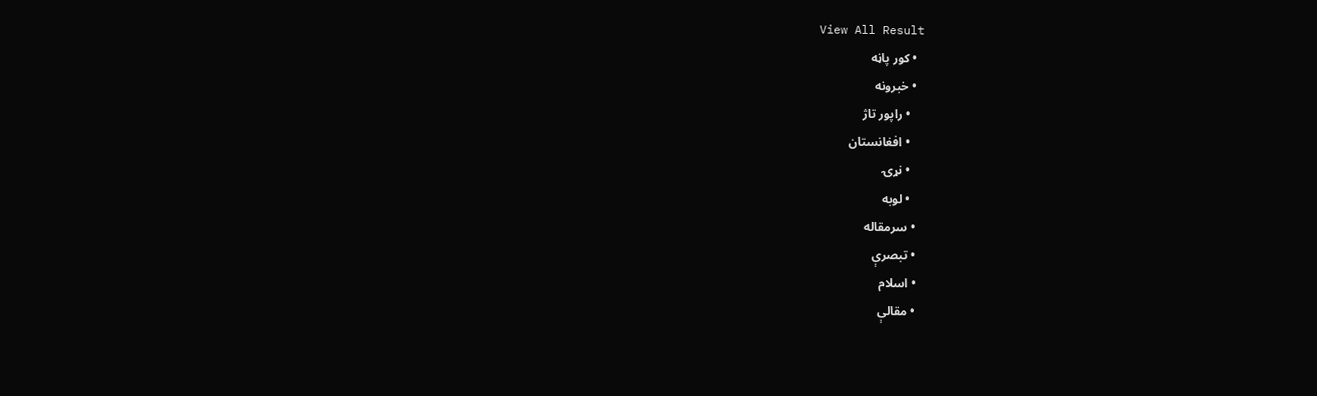View All Result
  • کور پاڼه
  • خبرونه
    • راپور تاژ
    • افغانستان
    • نړۍ
    • لوبه
  • سرمقاله
  • تبصرې
  • اسلام
  • مقالې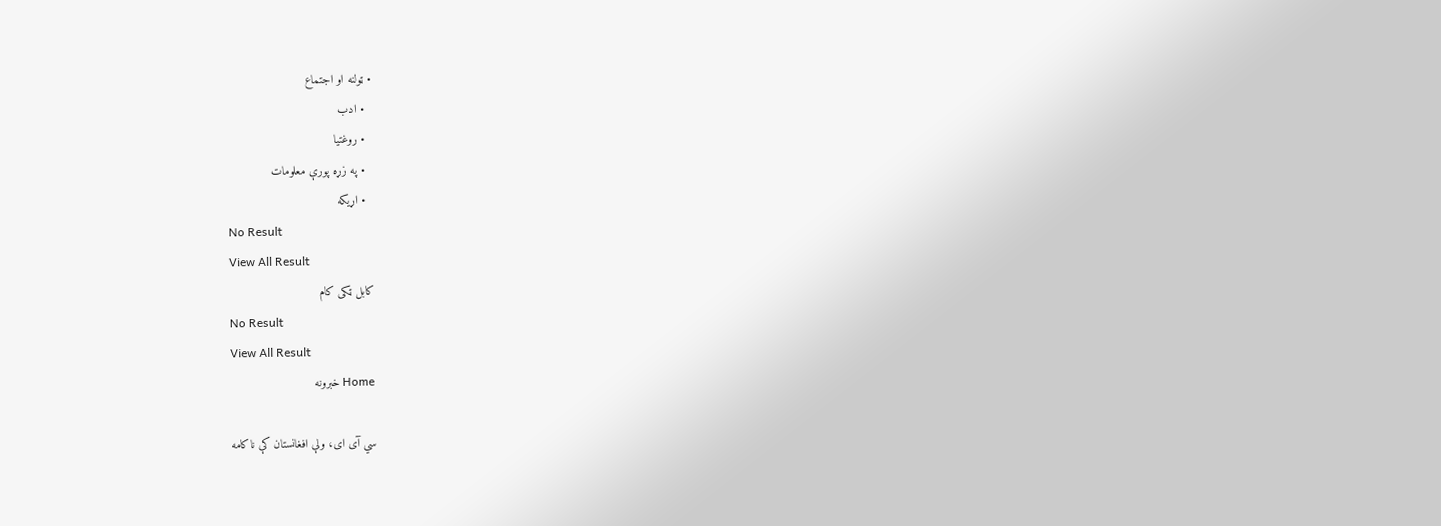• ټولنه او اجتماع
  • ادب
  • روغتيا
  • په زړه پورې معلومات
  • اړيکه
No Result
View All Result
کابل ټکی کام
No Result
View All Result
Home خبرونه

سي آی ای، ولې افغانستان کې ناکامه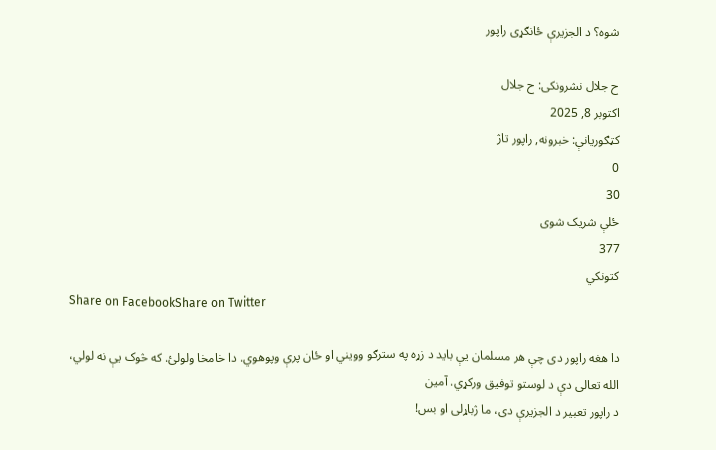شوه؟ د الجزيرې ځانګړی راپور

ح جلال نشرونکی: ح جلال
اکتوبر 8, 2025
کټګوریانې: خبرونه, راپور تاژ
0
30
ځلې شریک شوی
377
کتونکي
Share on FacebookShare on Twitter

دا هغه راپور دی چې هر مسلمان يې بايد د زړه په سترګو وويني او ځان پرې وپوهوي. دا خامخا ولولئ. که څوک يې نه لولي، الله تعالی دې د لوستو توفيق ورکړي. آمين
د راپور تعبير د الجزيرې دی، ما ژباړلی او بس!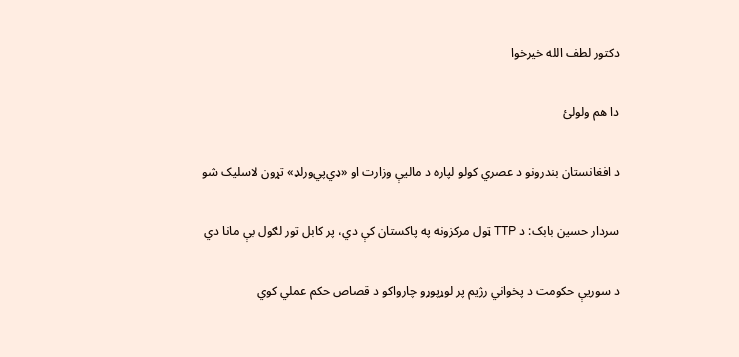دکتور لطف الله خيرخوا

دا هم ولولئ

د افغانستان بندرونو د عصري کولو لپاره د مالیې وزارت او «ډي‌پي‌ورلډ» تړون لاسلیک شو

سردار حسین بابک: د TTP ټول مرکزونه په پاکستان کې دي، پر کابل تور لګول بې مانا دي

د سوریې حکومت د پخواني رژیم پر لوړپوړو چارواکو د قصاص حکم عملي کوي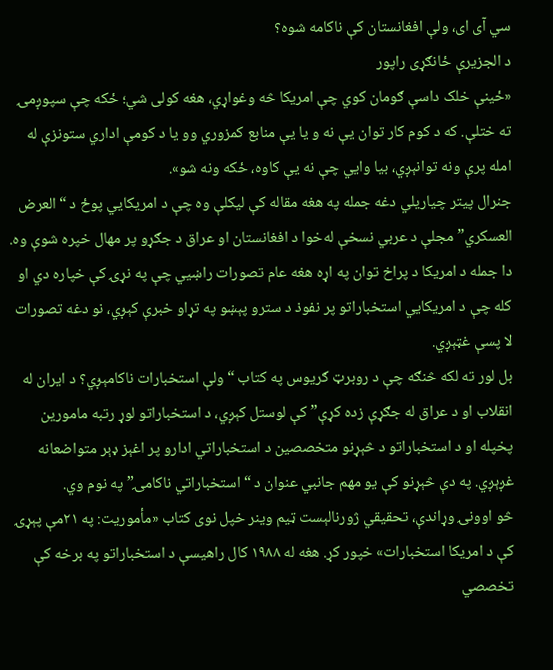سي آی ای، ولې افغانستان کې ناکامه شوه؟
د الجزيرې ځانګړی راپور
«ځينې خلک داسې ګومان کوي چې امريکا څه وغواړي، هغه کولی شي؛ ځکه چې سپوږمۍ ته ختلې. که د کوم کار توان يې نه و يا يې منابع کمزوري وو يا د کومې اداري ستونزې له امله پرې ونه توانېږي، بيا وايي چې نه يې کاوه، ځکه ونه شو».
جنرال پيتر چياريلي دغه جمله په هغه مقاله کې ليکلې وه چې د امريکايي پوځ د “العرض العسكري” مجلې د عربي نسخې له‌خوا د افغانستان او عراق د جګړو پر مهال خپره شوې وه. دا جمله د امريکا د پراخ توان په اړه هغه عام تصورات راښيي چې په نړۍ کې خپاره دي او کله چې د امريکايي استخباراتو پر نفوذ د سترو پېښو په تړاو خبرې کېږي، نو دغه تصورات لا پسې غټېږي.
بل لور ته لکه څنګه چې د روبرټ ګریوس په کتاب “ولې استخبارات ناکامېږي؟ د ايران له انقلاب او د عراق له جګړې زده کړې” کې لوستل کېږي، د استخباراتو لوړ رتبه مامورين پخپله او د استخباراتو د څېړنو متخصصين د استخباراتي ادارو پر اغېز ډېر متواضعانه غږېږي. په دې څېړنو کې يو مهم جانبي عنوان د “استخباراتي ناکامۍ” په نوم وي.
څو اوونۍ وړاندې، تحقيقي ژورنالېست ټيم وينر خپل نوی کتاب «مأموريت: په ۲۱مې پېړۍ کې د امريکا استخبارات» خپور کړ. هغه له ۱۹۸۸ کال راهيسې د استخباراتو په برخه کې تخصصي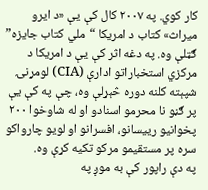كار كوي. په ۲۰۰۷ کال کې يې «د ايرو ميراث» كتاب د امريکا “ملي کتاب جايزه” ګټلې وه. په دغه اثر کې يې د امريکا د مرکزي استخباراتو ادارې (CIA) لومړنۍ شپېته کلنه دوره څېړلې وه، چې په کې يې پر ګڼو نا محرمو اسنادو او له شاوخوا ۲۰۰ پخوانيو رييسانو، افسرانو او لويو چارواکو سره پر مستقيمو مرکو تکيه کړې وه.
په دې راپور کې به موږ په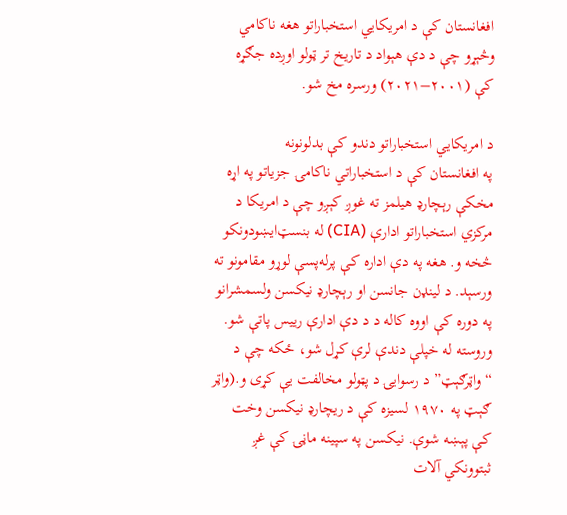افغانستان کې د امريکايي استخباراتو هغه ناکامي وڅېړو چې د دې هېواد د تاريخ تر ټولو اوږده جګړه کې (۲۰۰۱–۲۰۲۱) ورسره مخ شو.

د امريکايي استخباراتو دندو کې بدلونونه
په افغانستان کې د استخباراتي ناکامۍ جزياتو په اړه مخکې رېچارډ هيلمز ته غوږ کېږو چې د امريکا د مرکزي استخباراتو ادارې (CIA) له بنسټ‌ايښودونکو څخه و. هغه په دې اداره کې پرله‌پسې لوړو مقامونو ته ورسېد. د لينډن جانسن او رېچارډ نيکسن ولسمشرانو په دوره کې اووه کاله د د دې ادارې رييس پاتې شو. وروسته له خپلې دندې لرې کړل شو، ځکه چې د “واټرګېټ” د رسوايۍ د پټولو مخالفت يې کړی و.(واټر ګېټ په ۱۹۷۰ لسيزه کې د ريچارډ نيکسن وخت کې پېښه شوې. نيکسن په سپينه ماڼۍ کې غږ ثبتوونکي آلات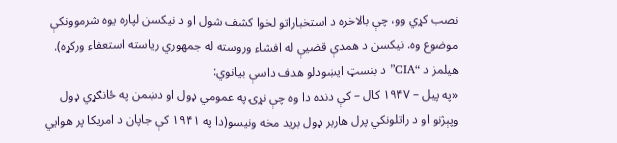نصب کړي وو، چې بالاخره د استخباراتو لخوا کشف شول او د نيکسن لپاره يوه شرموونکې موضوع وه. نيکسن د همدې قضيې له افشاء وروسته له جمهوري رياسته استعفاء ورکړه).
هيلمز د “CIA” د بنسټ ايښودلو هدف داسې بيانوي:
«په پیل – ۱۹۴۷ کال – کې دنده دا وه چې نړۍ په عمومي ډول او دښمن په ځانګړي ډول وپېژنو او د راتلونکي پرل هاربر ډول برید مخه ونیسو(دا په ۱۹۴۱ کې جاپان د امريکا پر هوايي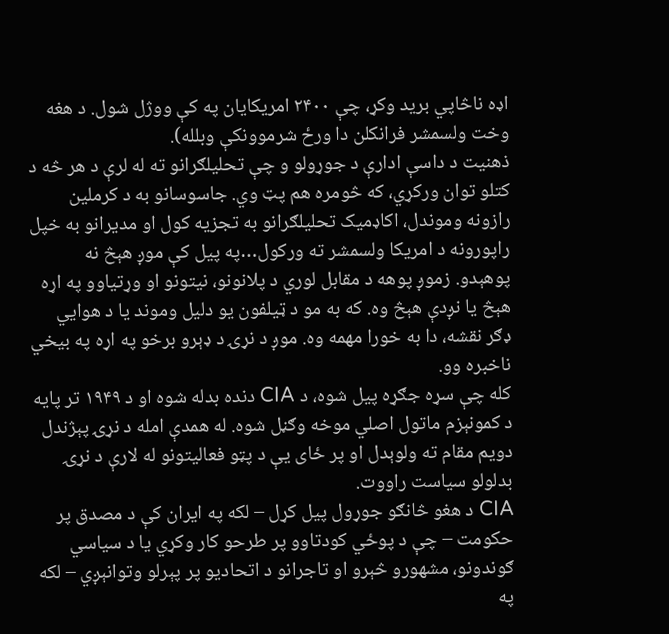اډه ناڅاپي بريد وکړ، چې ۲۴۰۰ امريکايان په کې ووژل شول. د هغه وخت ولسمشر فرانکلن دا ورځ شرموونکې وبلله).
ذهنيت د داسې ادارې د جوړولو و چې تحلیلګرانو ته له لرې د هر څه د کتلو توان ورکړي، که څومره هم پټ وي. جاسوسانو به د کرملین رازونه وموندل، اکاډمیک تحلیلګرانو به تجزیه کول او مدیرانو به خپل راپورونه د امریکا ولسمشر ته وركول…په پیل کې موږ هېڅ نه پوهېدو. زموږ پوهه د مقابل لوري د پلانونو، نیتونو او وړتیاوو په اړه هېڅ یا نږدې هېڅ وه. که به مو د ټيلفون یو دليل وموند یا د هوايي ډګر نقشه، دا به خورا مهمه وه. موږ د نړۍ د ډېرو برخو په اړه په بيخي ناخبره وو.
کله چې سړه جګړه پيل شوه، د CIA دنده بدله شوه او د ۱۹۴۹ تر پایه د کمونېزم ماتول اصلي موخه وګڼل شوه. له همدې امله د نړۍ پېژندل دویم مقام ته ولوېدل او پر ځای یې د پټو فعالیتونو له لارې د نړۍ بدلولو سیاست راووت.
CIA د هغو څانګو جوړول پیل کړل – لکه په ایران کې د مصدق پر حکومت – چې د پوځي کودتاوو پر طرحو کار وکړي یا د سیاسي ګوندونو، مشهورو څېرو او تاجرانو د اتحادیو پر پېرلو وتوانېږي – لکه په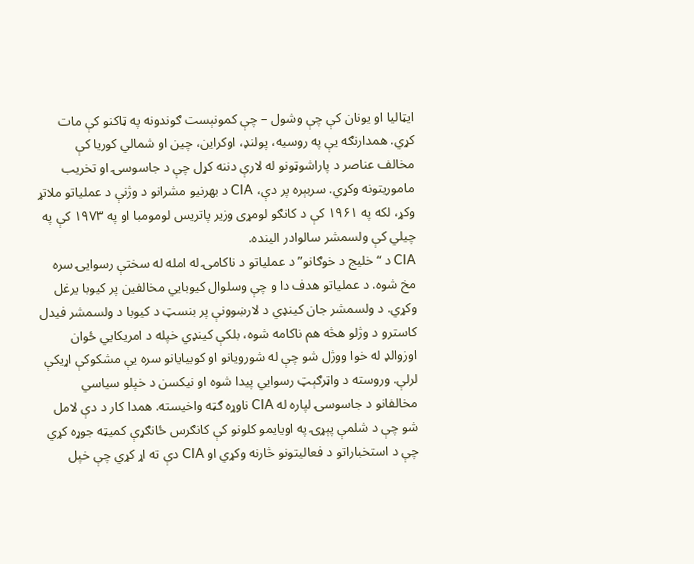ایټالیا او یونان کې چې وشول – چې کمونېست ګوندونه په ټاکنو کې مات کړي. همدارنګه یې په روسیه، پولنډ، اوکراین، چین او شمالي کوریا کې مخالف عناصر د پاراشوټونو له لارې دننه کړل چې د جاسوسۍ او تخریب ماموریتونه وکړي. سربېره پر دې، CIA د بهرنیو مشرانو د وژنې د عملیاتو ملاتړ وکړ، لکه په ۱۹۶۱ کې د کانګو لومړی وزیر پاتريس لومومبا او په ۱۹۷۳ کې په چیلي کې ولسمشر سالوادر الینده.
CIA د “خليج د خوګانو” د عملياتو د ناکامۍ له امله له سختې رسوايۍ سره مخ شوه. د عملیاتو هدف دا و چې وسلوال کيوبايي مخالفین پر کيوبا يرغل وکړي. د ولسمشر جان کينډي د لارښوونې پر بنسټ د کيوبا د ولسمشر فيدل کاسترو د وژلو هڅه هم ناكامه شوه، بلکې کينډي خپله د امريکايي ځوان اوزوالډ له خوا ووژل شو چې له شورويانو او کوبيايانو سره يې مشکوکې اړیکې لرلې. وروسته د واټرګېټ رسوايي پيدا شوه او نیکسن د خپلو سياسي مخالفانو د جاسوسۍ لپاره له CIA ناوړه ګټه واخيسته. همدا کار د دې لامل شو چې د شلمې پېړۍ په اويايمو کلونو کې کانګرس ځانګړې کميټه جوړه کړي چې د استخباراتو د فعاليتونو څارنه وکړي او CIA دې ته اړ کړي چې خپل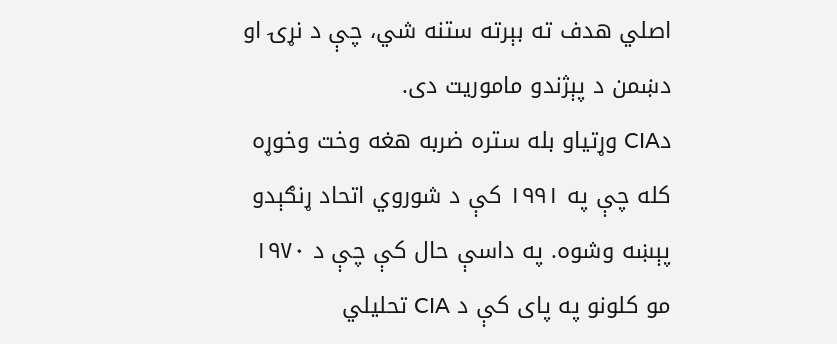اصلي هدف ته بېرته ستنه شي، چې د نړۍ او دښمن د پېژندو ماموريت دی.
دCIA وړتياو بله ستره ضربه هغه وخت وخوړه کله چې په ۱۹۹۱ کې د شوروي اتحاد ړنګېدو پېښه وشوه. په داسې حال کې چې د ۱۹۷۰ مو کلونو په پای کې د CIA تحلیلي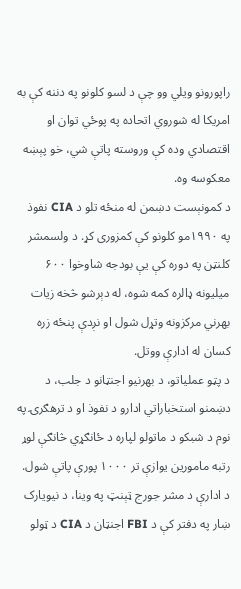راپورونو ويلي وو چې د لسو کلونو په دننه کې به امريکا له شوروي اتحاده په پوځي توان او اقتصادي وده کې وروسته پاتې شي، خو پېښه معكوسه وه.
د کمونېست دښمن له منځه تلو د CIA نفوذ په ۱۹۹۰مو کلونو کې کمزوری کړ. د ولسمشر کلنټن په دوره کې يې بودجه شاوخوا ۶۰۰ ميليونه ډالره کمه شوه، له دېرشو څخه زيات بهرني مرکزونه وتړل شول او نږدې پنځه زره کسان له ادارې ووتل.
د پټو عملياتو، د بهرنیو اجنټانو د جلب، د دښمنو استخباراتي ادارو د نفوذ او د ترهګرۍ په نوم د شبکو د ماتولو لپاره د ځانګړي څانګې لوړ رتبه مامورين یوازې تر ۱۰۰۰ پورې پاتې شول. د ادارې د مشر جورج ټېنټ په وینا، د نيويارک ښار په دفتر کې د FBI اجنټان د CIA د ټولو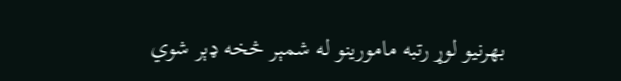بهرنيو لوړ رتبه مامورينو له شمېر څخه ډېر شوي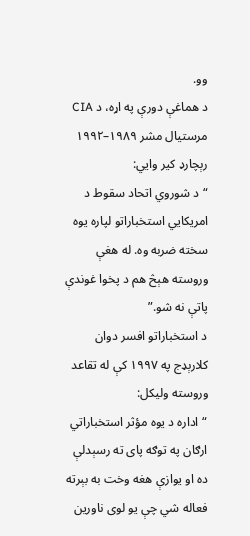وو.
د هماغې دورې په اړه، د CIA مرستیال مشر ۱۹۸۹–۱۹۹۲ رېچارډ کير وايي:
“د شوروي اتحاد سقوط د امريکايي استخباراتو لپاره يوه سخته ضربه وه. له هغې وروسته هېڅ هم د پخوا غوندې پاتې نه شو.”
د استخباراتو افسر دوان کلارېډج په ۱۹۹۷ کې له تقاعد وروسته وليکل:
“اداره د يوه مؤثر استخباراتي ارګان په توګه پای ته رسېدلې ده او يوازې هغه وخت به بېرته فعاله شي چې يو لوی ناورين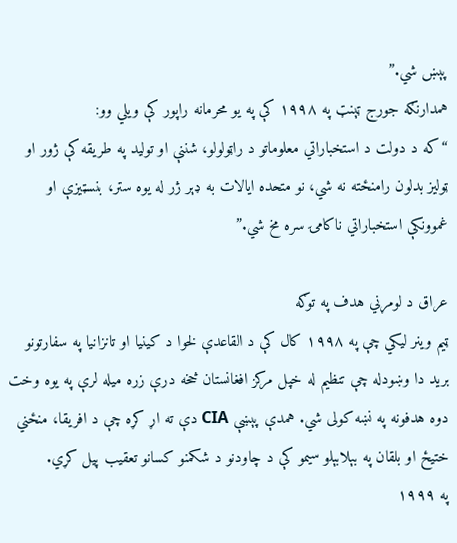پېښ شي.”
همدارنګه جورج ټېنټ په ۱۹۹۸ کې په يو محرمانه راپور کې ويلي وو:
“که د دولت د استخباراتي معلوماتو د راټولولو، شننې او توليد په طريقه کې ژور او ټوليز بدلون رامنځته نه شي، نو متحده ايالات به ډېر ژر له يوه ستر، بنسټيزې او غموونکې استخباراتي ناکامۍ سره مخ شي.”

عراق د لومړني هدف په توګه
ټيم وينر ليکي چې په ۱۹۹۸ کال کې د القاعدې لخوا د کينيا او تانزانيا په سفارتونو بريد دا وښودله چې تنظيم له خپل مرکز افغانستان څخه درې زره ميله لرې په يوه وخت دوه هدفونه په نښه کولی شي. همدې پېښې CIA دې ته اړ کړه چې د افريقا، منځني ختيځ او بلقان په بېلابېلو سيمو کې د چاودنو د شکمنو کسانو تعقيب پيل کړي.
په ۱۹۹۹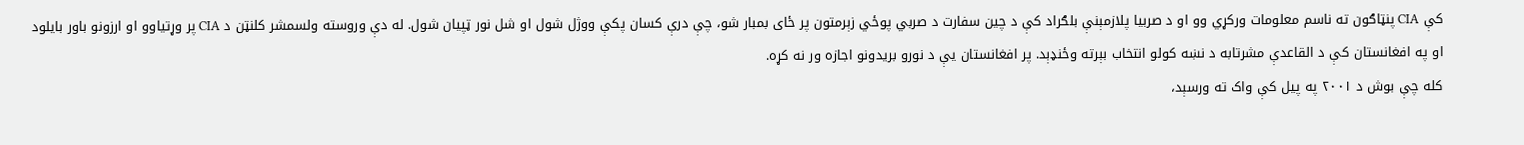کې CIA پنټاګون ته ناسم معلومات ورکړي وو او د صربيا پلازمېنې بلګراد کې د چين سفارت د صربي پوځي زېرمتون پر ځای بمبار شو، چې درې کسان پکې ووژل شول او شل نور ټپيان شول. له دې وروسته ولسمشر کلنټن د CIA پر وړتياوو او ارزونو باور بايلود او په افغانستان کې د القاعدې مشرتابه د نښه کولو انتخاب بېرته وځنډېد. پر افغانستان يې د نورو بریدونو اجازه ور نه کړه.
کله چې بوش د ۲۰۰۱ په پیل کې واک ته ورسېد،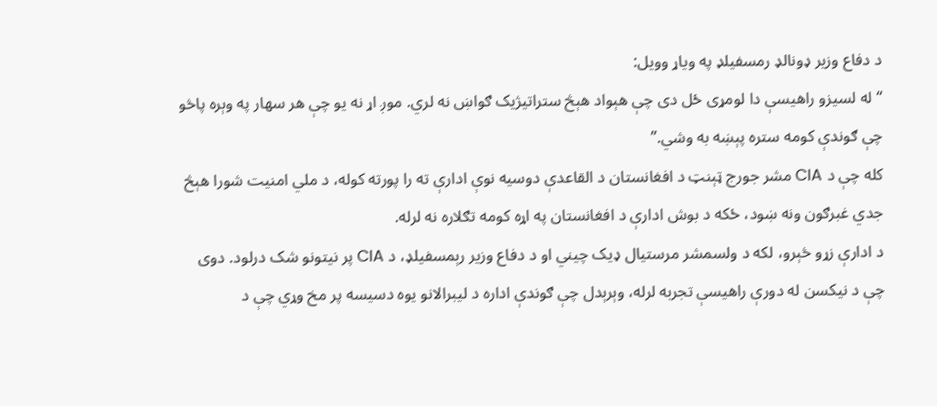د دفاع وزير ډونالډ رمسفيلډ په ویاړ وویل:
“له لسیزو راهيسې دا لومړی ځل دی چې هېواد هېڅ ستراتيژيک ګواښ نه لري. موږ اړ نه يو چې هر سهار په وېره پاڅو چې ګوندې کومه ستره پېښه به وشي.”
كله چې د CIA مشر جورج ټېنټ د افغانستان د القاعدې دوسيه نوې ادارې ته را پورته کوله، د ملي امنيت شورا هېڅ جدي غبرګون ونه ښود، ځکه د بوش ادارې د افغانستان په اړه کومه تګلاره نه لرله.
د ادارې زړو څېرو، لکه د ولسمشر مرستیال ډيک چيني او د دفاع وزير رېمسفيلډ، د CIA پر نيتونو شک درلود. دوی چې د نیکسن له دورې راهيسې تجربه لرله، وېرېدل چې ګوندې اداره د لیبرالانو يوه دسيسه پر مخ وړي چې د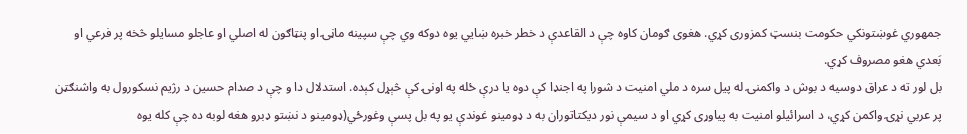جمهوري غوښتونکي حکومت بنسټ کمزوری کړي. هغوی ګومان کاوه چې د القاعدې د خطر خبره ښايي يوه دوکه وي چې سپينه ماڼۍ او پنټاګون له اصلي او عاجلو مسايلو څخه پر فرعي او بَعدي هغو مصروف کړي.
بل لور ته د عراق دوسيه د بوش د واکمنۍ له پيل سره د ملي امنيت د شورا په اجنډا کې دوه يا درې ځله په اونۍ کې څېړل کېده. استدلال دا و چې د صدام حسين د رژيم نسکورول به واشنګټن پر عربي نړۍ واکمن کړي، د اسرائيلو امنيت به پياوړی کړي او د سيمې نور ديکتاتوران به د ډومينو غوندې يو په بل پسې وغورځي(ډومينو د نښتو ډبرو هغه لوبه ده چې کله يوه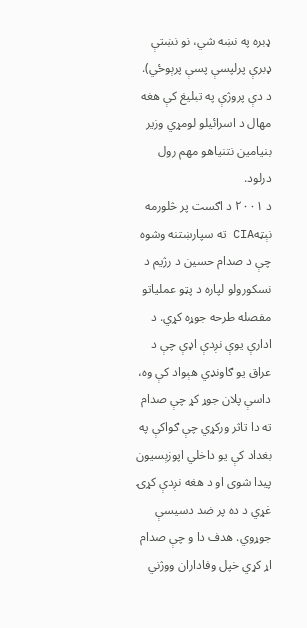ډبره په نښه شي، نو نښتې ډبرې پرلپسې پسې پرېوځي). د دې پروژې په تبليغ کې هغه مهال د اسرائيلو لومړي وزير بنيامين نتنياهو مهم رول درلود.
د ۲۰۰۱ د اګست پر څلورمه نېټهCIA ته سپارښتنه وشوه چې د صدام حسين د رژيم د نسکورولو لپاره د پټو عملياتو مفصله طرحه جوړه کړي. د ادارې يوې نږدې اډې چې د عراق يو ګاونډي هېواد کې وه، داسې پلان جوړ کړ چې صدام ته دا تاثر ورکړي چې ګواکې په بغداد کې يو داخلي اپوزېسيون پيدا شوی او د هغه نږدې کړۍ غړي د ده پر ضد دسيسې جوړوي. هدف دا و چې صدام اړ کړي خپل وفاداران ووژني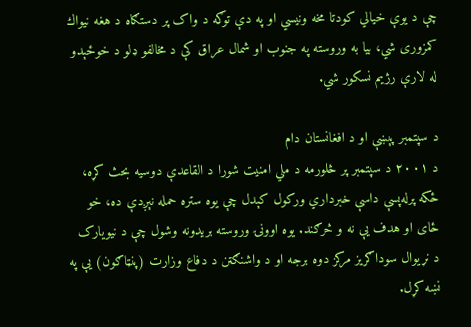چې د يوې خیالي کودتا مخه ونيسي او په دې توګه د واک پر دستګاه د هغه نيواك کمزوری شي، بيا به وروسته په جنوب او شمال عراق کې د مخالفو ډلو د خوځېدو له لارې رژيم نسکور شي.

د سپتمبر پېښې او د افغانستان دام
د ۲۰۰۱ د سپتمبر پر څلورمه د ملي امنيت شورا د القاعدې دوسيه بحث کړه، ځکه پرله‌پسې داسې خبرداري ورکول کېدل چې يوه ستره حمله نېږدې ده، خو ځای او هدف یې نه و څرګند. يوه اوونۍ وروسته بريدونه وشول چې د نيويارک د نړيوال سوداګریز مرکز دوه برجه او د واشنګټن د دفاع وزارت (پنټاګون) یې په نښه کړل.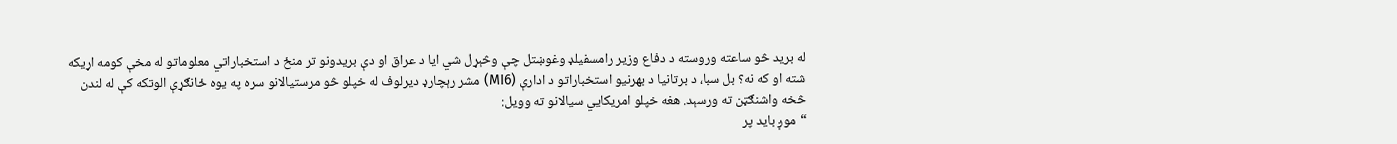له بريد څو ساعته وروسته د دفاع وزير رامسفيلډ وغوښتل چې وڅېړل شي ايا د عراق او دې بريدونو تر منځ د استخباراتي معلوماتو له مخې کومه اړیکه شته او که نه؟ بل سبا، د برتانيا د بهرنیو استخباراتو د ادارې (MI6) مشر رېچارډ ديرلوف له خپلو څو مرستيالانو سره په يوه ځانګړې الوتکه کې له لندن څخه واشنګټن ته ورسېد. هغه خپلو امريکايي سيالانو ته وويل:
“موږ بايد پر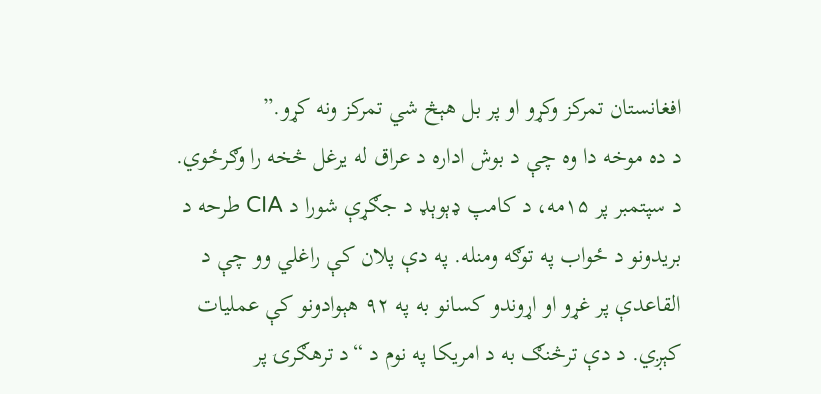افغانستان تمرکز وکړو او پر بل هېڅ شي تمرکز ونه کړو.”
د ده موخه دا وه چې د بوش اداره د عراق له يرغل څخه را وګرځوي.
د سپتمبر پر ۱۵مه، د کامپ ډېوېډ د جګړې شورا د CIA طرحه د بريدونو د ځواب په توګه ومنله. په دې پلان کې راغلي وو چې د القاعدې پر غړو او اړوندو کسانو به په ۹۲ هېوادونو کې عمليات کېږي. د دې ترڅنګ به د امريکا په نوم د “د ترهګرۍ پر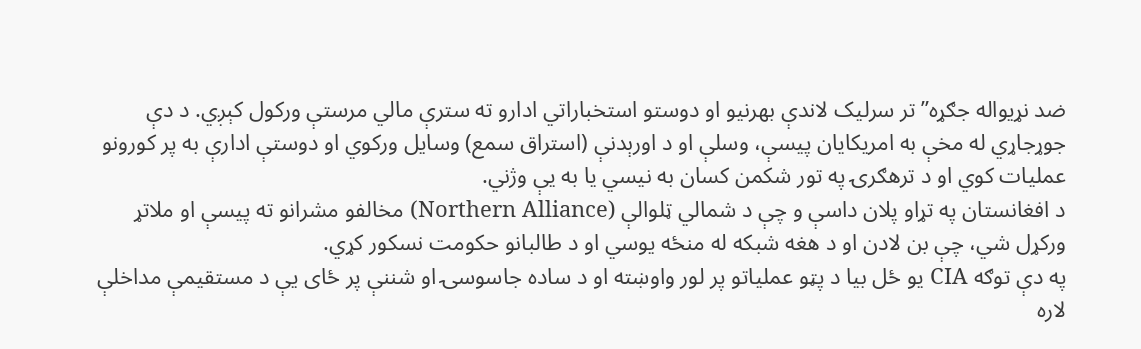ضد نړيواله جګړه” تر سرليک لاندې بهرنيو او دوستو استخباراتي ادارو ته سترې مالي مرستې ورکول کېږي. د دې جوړجاړي له مخې به امريکايان پيسې، وسلې او د اورېدنې (استراق سمع) وسايل ورکوي او دوستې ادارې به پر کورونو عمليات کوي او د ترهګرۍ په تور شکمن کسان به نيسي يا به يې وژني.
د افغانستان په تړاو پلان داسې و چې د شمالي ټلوالې (Northern Alliance) مخالفو مشرانو ته پيسې او ملاتړ ورکړل شي، چې بن لادن او د هغه شبکه له منځه يوسي او د طالبانو حکومت نسکور کړي.
په دې توګه CIA يو ځل بيا د پټو عملياتو پر لور واوښته او د ساده جاسوسۍ او شننې پر ځای يې د مستقيمې مداخلې لاره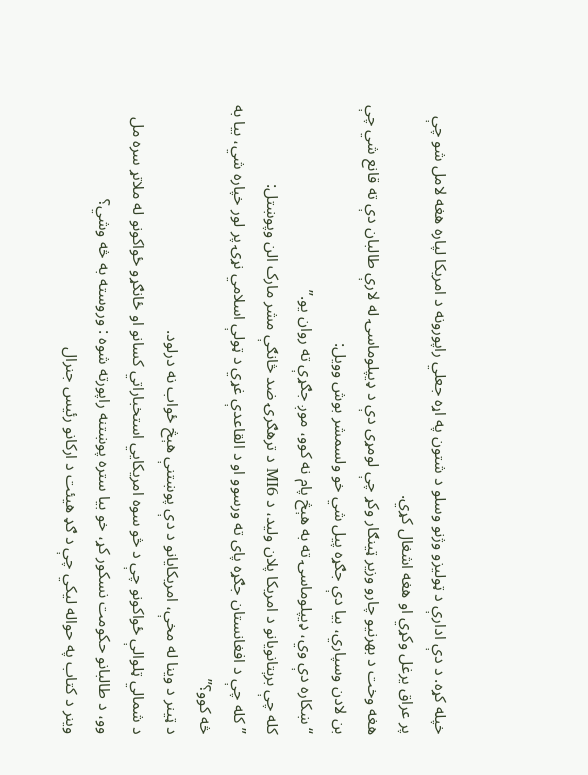خپله کړه. د دې ادارې د ټوليزو وژنو وسلو د شتون په اړه جعلي راپورونه د امريکا لپاره هغه لامل شو چې پر عراق يرغل وکړي او هغه اشغال کړي.
هغه وخت د بهرنيو چارو وزير ټينګار وکړ چې لومړی دې د ډيپلوماسۍ له لارې طالبان دې ته قانع شي چې بن لادن وسپاري، بيا دې جګړه پيل شي خو ولسمشر بوش وويل:
“ښکاره دې وي، ډيپلوماسۍ ته به هېڅ پام نه کوو، موږ جګړې ته روان يو.”
کله چې برېتانويانو د امريکا پلان ولید، د MI6 د ترهګرۍ ضد څانګې مشر مارک الن وپوښتل:
” کله چې د افغانستان جګړه پای ته ورسوو او د القاعدې غړي د ټولې اسلامي نړۍ پر لور خپاره شي، بيا به څه کوو؟”
د ټينر د وينا له مخې، امريکايانو د دې پوښتنې هېڅ ځواب نه درلود.
د شمالي ټلوالې ځواکونو چې د څو سوه امريکايي استخباراتي کسانو او ځانګړو ځواکونو له ملاتړ سره مل وو، د طالبانو حکومت نسکور کړ، خو بيا ستره پوښتنه راپورته شوه : وروسته به څه وشي؟
وينر د کتاب په حواله ليکي چې د ګډ هيئت د اركانو رئيس جنرال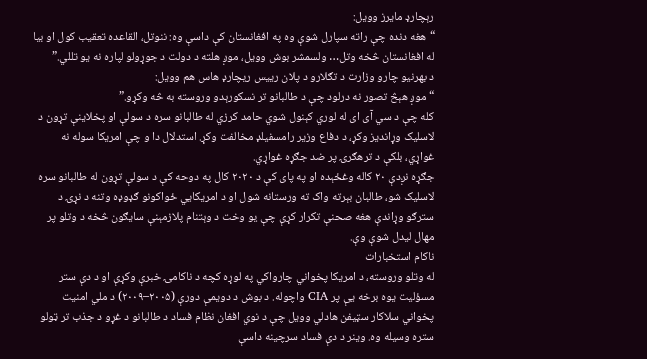رېچارډ مايرز وويل:
“هغه دنده چې راته سپارل شوې وه په افغانستان کې داسې وه: ننوتل، القاعده تعقيب کول او بيا له افغانستان څخه وتل… ولسمشر بوش وويل، موږ هلته د دولت د جوړولو لپاره نه يو تللي.”
د بهرنيو چارو وزارت د تګلارو د پلان رييس ريچارډ هاس هم وويل:
“موږ هېڅ تصور نه درلود چې د طالبانو تر نسکورېدو وروسته به څه وکړو.”
کله چې د سي آی ای له لوري کېنول شوي حامد کرزي له طالبانو سره د سولې او پخلاینې تړون د لاسليک وړانديز وکړ، د دفاع وزير رامسفيلډ مخالفت وکړ. استدلال دا و چې امريکا سوله نه غواړي، بلکې د ترهګرۍ پر ضد جګړه غواړي.
جګړه نږدې ۲۰ کاله وغځېده او په پای کې د ۲۰۲۰ کال په دوحه کې د سولې تړون له طالبانو سره لاسليک شو، طالبان بېرته واک ته ورستانه شول او د امريکايي ځواکونو ګډوډه وتنه د نړۍ د سترګو وړاندې هغه صحنې تکرار کړې چې يو وخت د وېتنام پلازمېنې سايګون څخه د وتلو پر مهال ليدل شوې وې.
ناکام استخبارات
له وتلو وروسته، د امريکا پخواني چارواکي په لوړه کچه د ناکامۍ خبرې وکړې او د دې ستر مسؤليت يوه برخه يې پر CIA واچوله. د بوش د دويمې دورې (۲۰۰۵–۲۰۰۹) د ملي امنيت پخواني سلاکار سټيفن هادلي وويل چې د نوي افغان نظام فساد د طالبانو د غړو د جذب تر ټولو ستره وسيله وه. وينر د دې فساد سرچينه داسې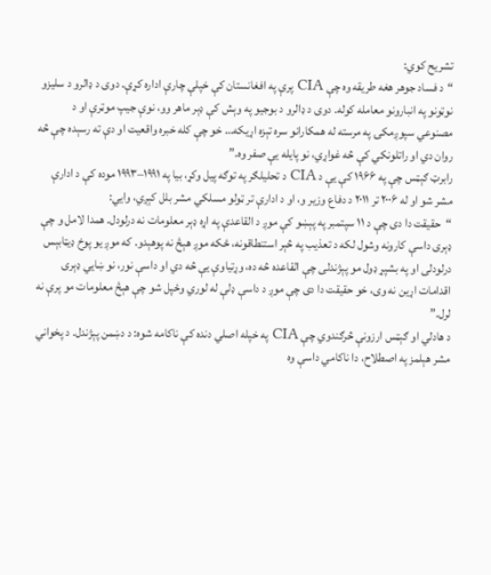تشريح کوي:
“د فساد جوهر هغه طريقه وه چې CIA پرې په افغانستان کې خپلې چارې اداره کړې. دوی د ډالرو د سليزو نوټونو په انبارونو معامله کوله. دوی د ډالرو د بوجيو په وېش کې ډېر ماهر وو، نوې جیپ موټرې او د مصنوعي سپوږمکۍ په مرسته له همکارانو سره تېزه اړيکه… خو چې کله خبره واقعيت او دې ته رسېده چې څه روان دي او راتلونکي کې څه غواړي، نو پایله يې صفر وه.”
رابرټ ګېټس چې په ۱۹۶۶ کې يې د CIA د تحليلګر په توګه پيل وکړ، بيا په ۱۹۹۱–۱۹۹۳ موده کې د ادارې مشر شو او له ۲۰۰۶ تر ۲۰۱۱ د دفاع وزير و، او د ادارې تر ټولو مسلکي مشر بلل کېږي، وايي:
“حقيقت دا دی چې د ۱۱ سپتمبر په پېښو کې موږ د القاعدې په اړه ډېر معلومات نه درلودل. همدا لامل و چې ډېری داسې کارونه وشول لکه د تعذيب په څېر استنطاقونه، ځکه موږ هېڅ نه پوهېدو. که موږ يو پوخ ډیټابېس درلودلی او په بشپړ ډول مو پېژندلی چې القاعده څه ده، وړتياوې يې څه دي او داسې نور، نو ښايي ډېری اقدامات اړين نه وی، خو حقيقت دا دی چې موږ د داسې ډلې له لوري وځپل شو چې هېڅ معلومات مو پرې نه لرل.”
د هادلي او ګېټس ارزونې څرګندوي چې CIA په خپله اصلي دنده کې ناکامه شوه: د دښمن پېژندل. د پخواني مشر هېلمز په اصطلاح، دا ناکامي داسې وه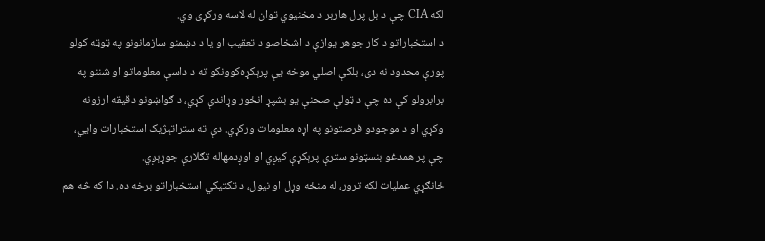لکه CIA چې د بل پرل هاربر د مخنيوي توان له لاسه ورکړی وي.
د استخباراتو د کار جوهر يوازې د اشخاصو د تعقيب او يا د دښمنو سازمانونو په ټوټه کولو پورې محدود نه دی، بلکې اصلي موخه يې پرېکړه‌کوونکو ته د داسې معلوماتو او شننو په برابرولو کې ده چې د ټولې صحنې يو بشپړ انځور وړاندې کړي، د ګواښونو دقيقه ارزونه وکړي او د موجودو فرصتونو په اړه معلومات ورکړي. دې ته ستراتېژيک استخبارات وايي، چې پر همدغو بنسټونو سترې پرېکړې کيږي او اوږدمهاله تګلارې جوړېږي.
ځانګړي عمليات لکه ترور، له منځه وړل او نيول، د تکتیکي استخباراتو برخه ده. دا که څه هم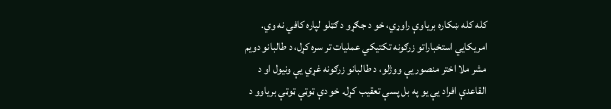کله کله ښکاره برياوې راوړي، خو د جګړو د ګټلو لپاره کافي نه وي.
امريکايي استخباراتو زرګونه تکتیکي عمليات تر سره کړل، د طالبانو دويم مشر ملا اختر منصور يې ووژلو، د طالبانو زرګونه غړي يې ونيول او د القاعدې افراد يې يو په بل پسې تعقيب کړل. خو دې ټوټې ټوټې برياوو د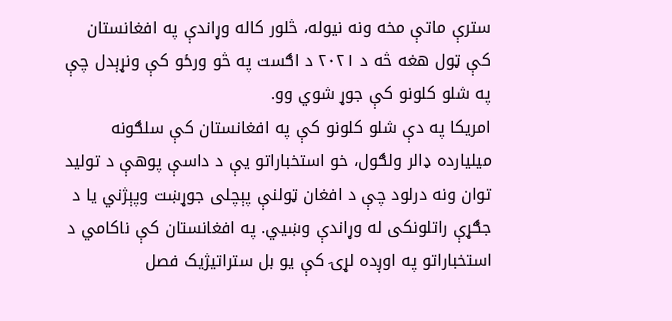سترې ماتې مخه ونه نيوله، څلور کاله وړاندې په افغانستان کې ټول هغه څه د ۲۰۲۱ د اګست په څو ورځو کې ونړېدل چې په شلو کلونو کې جوړ شوي وو.
امريکا په دې شلو کلونو کې په افغانستان کې سلګونه ميليارده ډالر ولګول، خو استخباراتو يې د داسې پوهې د توليد توان ونه درلود چې د افغان ټولنې پېچلی جوړښت وپېژني يا د جګړې راتلونکی له وړاندې وښيي. په افغانستان کې ناکامي د استخباراتو په اوږده لړۍ کې يو بل ستراتيژيک فصل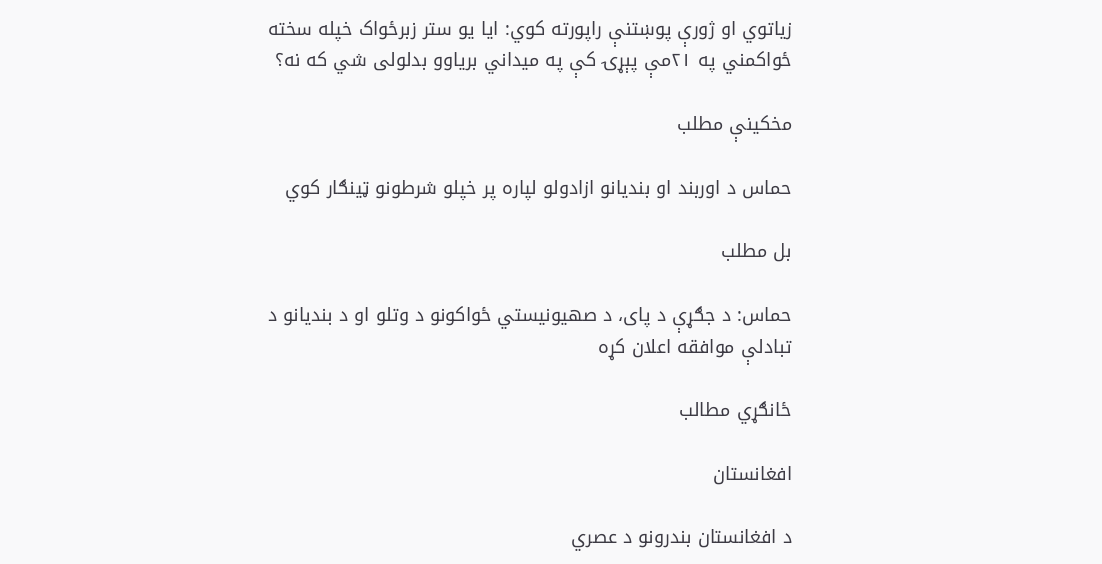زياتوي او ژورې پوښتنې راپورته کوي: ايا يو ستر زبرځواک خپله سخته ځواکمني په ۲۱مې پېړۍ کې په ميداني برياوو بدلولی شي که نه؟

مخکینې مطلب

حماس د اوربند او بنديانو ازادولو لپاره پر خپلو شرطونو ټينګار کوي

بل مطلب

حماس: د جګړې د پای، د صهیونیستي ځواکونو د وتلو او د بندیانو د تبادلې موافقه اعلان کړه

ځانګړي مطالب

افغانستان

د افغانستان بندرونو د عصري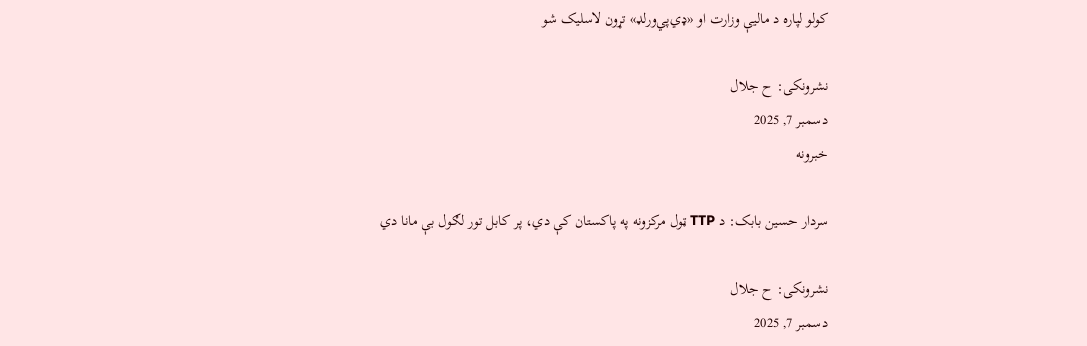کولو لپاره د مالیې وزارت او «ډي‌پي‌ورلډ» تړون لاسلیک شو

نشرونکی: ح جلال
دسمبر 7, 2025
خبرونه

سردار حسین بابک: د TTP ټول مرکزونه په پاکستان کې دي، پر کابل تور لګول بې مانا دي

نشرونکی: ح جلال
دسمبر 7, 2025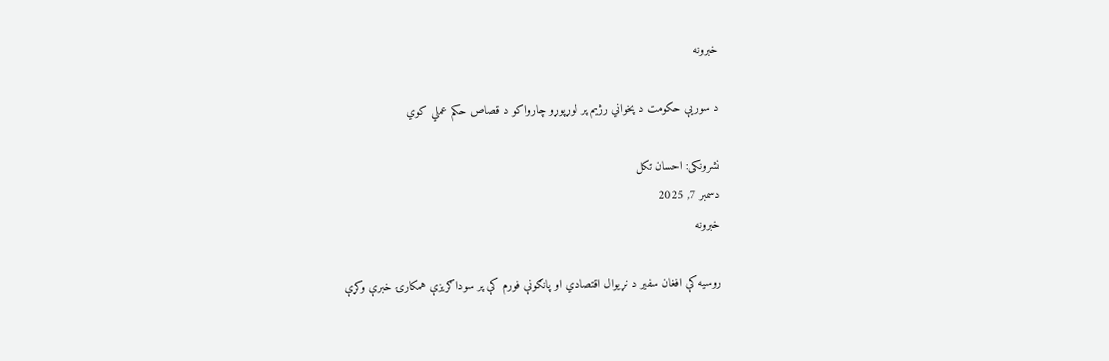خبرونه

د سوریې حکومت د پخواني رژیم پر لوړپوړو چارواکو د قصاص حکم عملي کوي

نشرونکی: احسان تکل
دسمبر 7, 2025
خبرونه

روسيه کې افغان سفير د نړیوال اقتصادي او پانګونې فورم کې پر سوداګریزې همکارۍ خبرې وکړې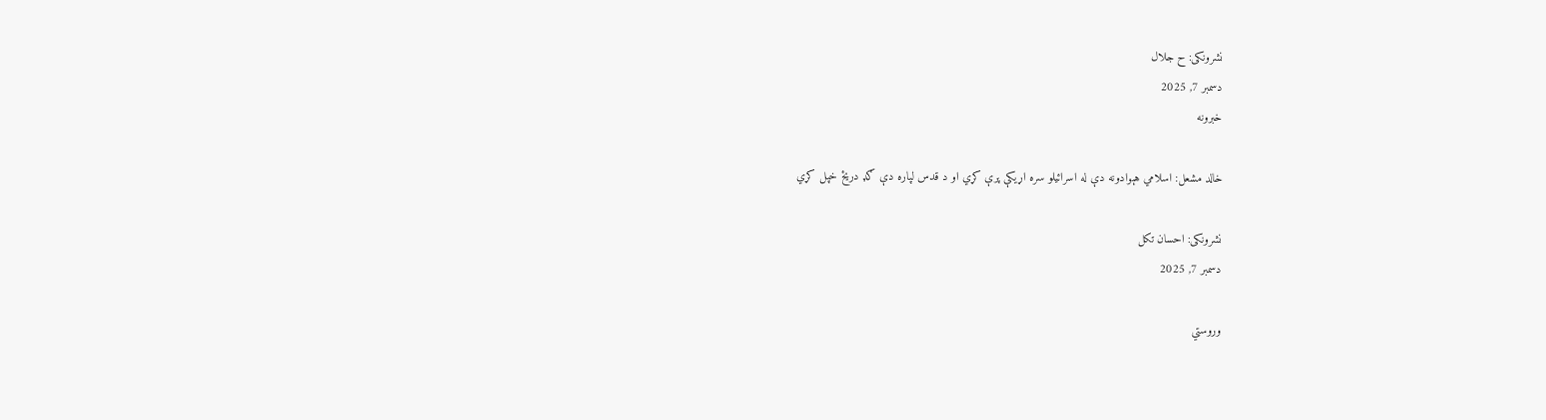نشرونکی: ح جلال
دسمبر 7, 2025
خبرونه

خالد مشعل: اسلامي هېوادونه دې له اسرائیلو سره اړیکې پرې کړي او د قدس لپاره دې ګډ دریځ خپل کړي

نشرونکی: احسان تکل
دسمبر 7, 2025

وروستي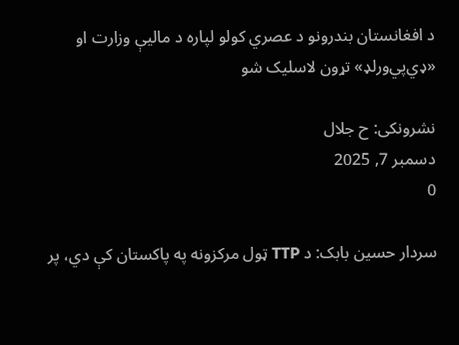د افغانستان بندرونو د عصري کولو لپاره د مالیې وزارت او «ډي‌پي‌ورلډ» تړون لاسلیک شو

نشرونکی: ح جلال
دسمبر 7, 2025
0

سردار حسین بابک: د TTP ټول مرکزونه په پاکستان کې دي، پر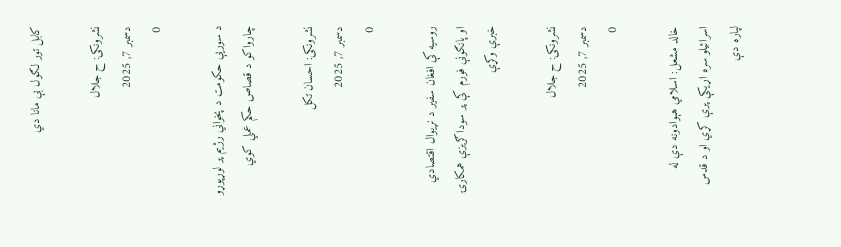کابل تور لګول بې مانا دي

نشرونکی: ح جلال
دسمبر 7, 2025
0

د سوریې حکومت د پخواني رژیم پر لوړپوړو چارواکو د قصاص حکم عملي کوي

نشرونکی: احسان تکل
دسمبر 7, 2025
0

روسيه کې افغان سفير د نړیوال اقتصادي او پانګونې فورم کې پر سوداګریزې همکارۍ خبرې وکړې

نشرونکی: ح جلال
دسمبر 7, 2025
0

خالد مشعل: اسلامي هېوادونه دې له اسرائیلو سره اړیکې پرې کړي او د قدس لپاره دې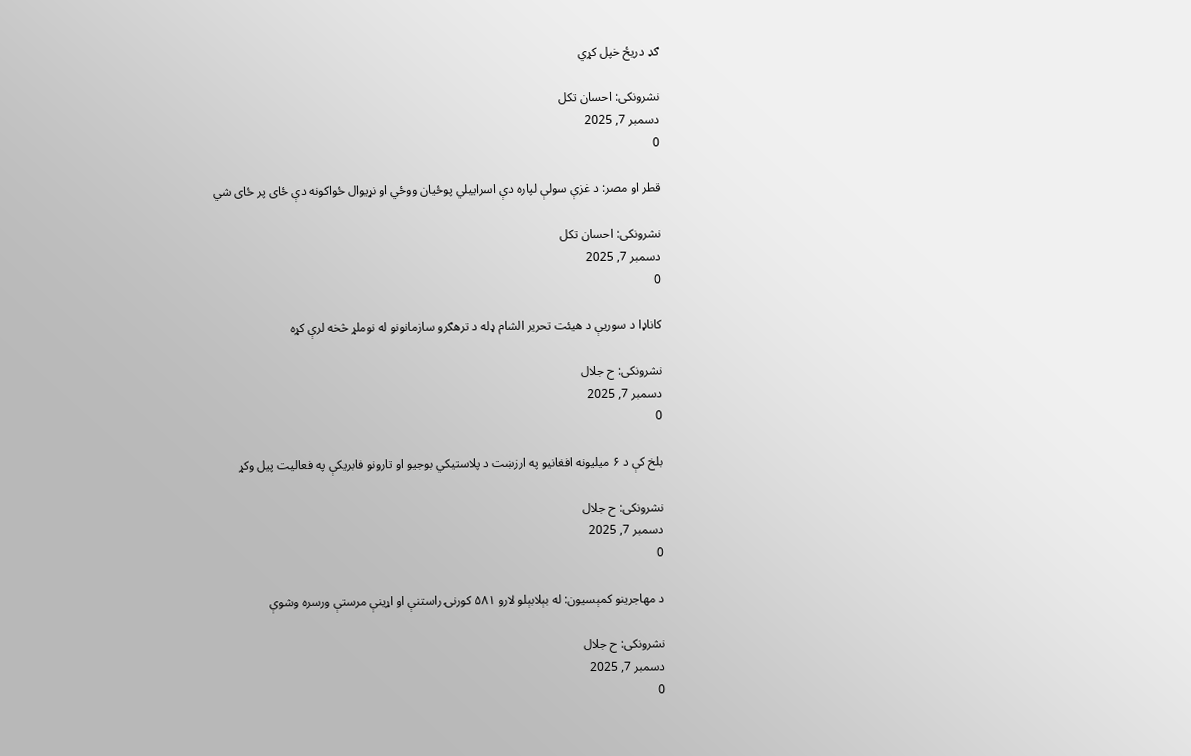ګډ دریځ خپل کړي

نشرونکی: احسان تکل
دسمبر 7, 2025
0

قطر او مصر: د غزې سولې لپاره دې اسراییلي پوځیان ووځي او نړیوال ځواکونه دې ځای پر ځای شي

نشرونکی: احسان تکل
دسمبر 7, 2025
0

کاناډا د سوریې د هیئت تحریر الشام ډله د ترهګرو سازمانونو له نوملړ څخه لرې کړه

نشرونکی: ح جلال
دسمبر 7, 2025
0

بلخ کې د ۶ میلیونه افغانیو په ارزښت د پلاستیکي بوجیو او تارونو فابریکې په فعاليت پيل وکړ

نشرونکی: ح جلال
دسمبر 7, 2025
0

د مهاجرینو کمېسیون: له بېلابېلو لارو ۵۸۱ کورنۍ راستنې او اړینې مرستې ورسره وشوې

نشرونکی: ح جلال
دسمبر 7, 2025
0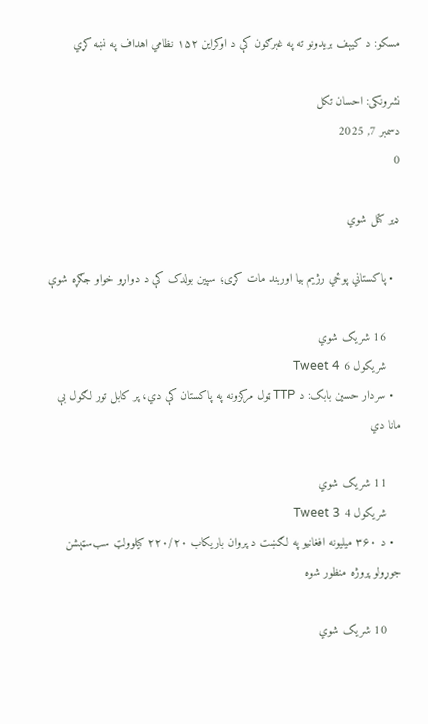مسکو: د کیېف بریدونو ته په غبرګون کې د اوکراین ۱۵۲ نظامي اهداف په نښه کړي

نشرونکی: احسان تکل
دسمبر 7, 2025
0

ډیر کتل شوي

  • پاکستاني پوځي رژيم بیا اوربند مات کړی؛ سپین بولدک کې د دواړو خواو جګړه شوې

    16 شریک شوي
    شریکول 6 Tweet 4
  • سردار حسین بابک: د TTP ټول مرکزونه په پاکستان کې دي، پر کابل تور لګول بې مانا دي

    11 شریک شوي
    شریکول 4 Tweet 3
  • د ۳۶۰ میلیونه افغانیو په لګښت د پروان باریکاب ۲۲۰/۲۰ کیلوولټ سب‌سټېشن جوړولو پروژه منظور شوه

    10 شریک شوي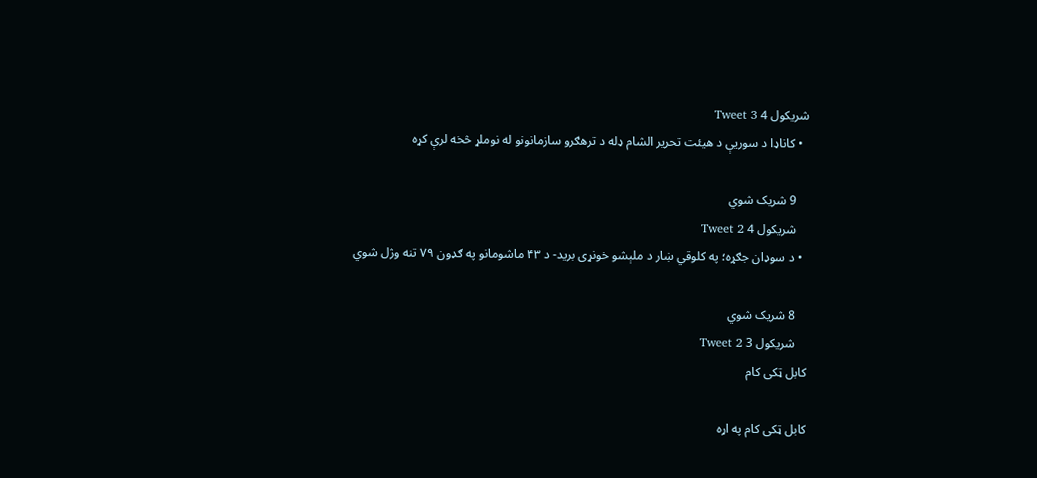شریکول 4 Tweet 3
  • کاناډا د سوریې د هیئت تحریر الشام ډله د ترهګرو سازمانونو له نوملړ څخه لرې کړه

    9 شریک شوي
    شریکول 4 Tweet 2
  • د سوډان جګړه؛ په کلوقي ښار د ملېشو خونړی برید- د ۴۳ ماشومانو په ګډون ۷۹ تنه وژل شوي

    8 شریک شوي
    شریکول 3 Tweet 2
کابل ټکی کام

کابل ټکی کام په اړه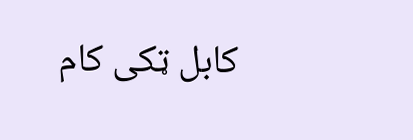کابل ټکی کام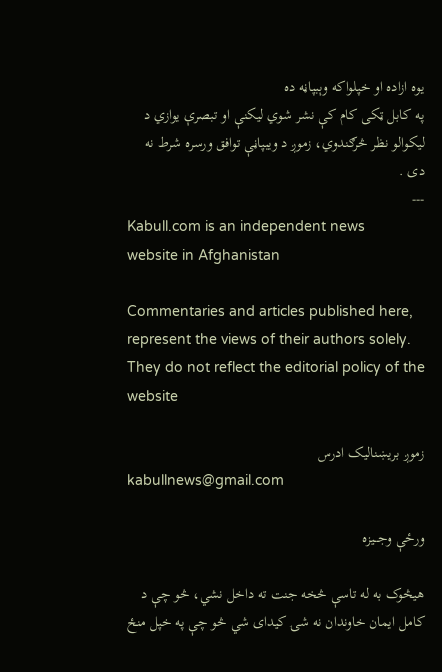یوه ازاده او خپلواکه وېبپاڼه ده
په کابل ټکی کام کې نشر شوي لیکنې او تبصرې یوازي د لیکوالو نظر څرګندوي، زموږ د ویبپاڼې توافق ورسره شرط نه دی .
---
Kabull.com is an independent news
website in Afghanistan

Commentaries and articles published here, represent the views of their authors solely. They do not reflect the editorial policy of the website

زموږ بريښنالیک ادرس
kabullnews@gmail.com

ورځې وجـــيزه

هیڅوک به له تاسې څخه جنت ته داخل نشي، څو چې د کامل ایمان خاوندان نه شۍ کیدای شي څو چې په خپل منځ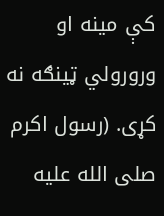کې مینه او ورورولي ټینګه نه کړی. (رسول اکرم صلی الله علیه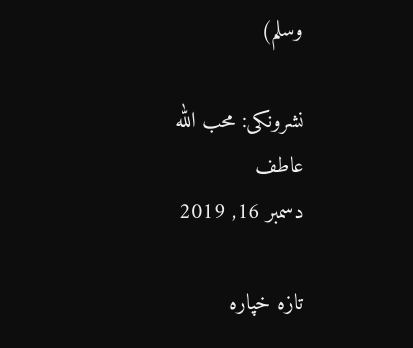وسلم)

نشرونکی: محب الله عاطف
دسمبر 16, 2019

تازه خپاره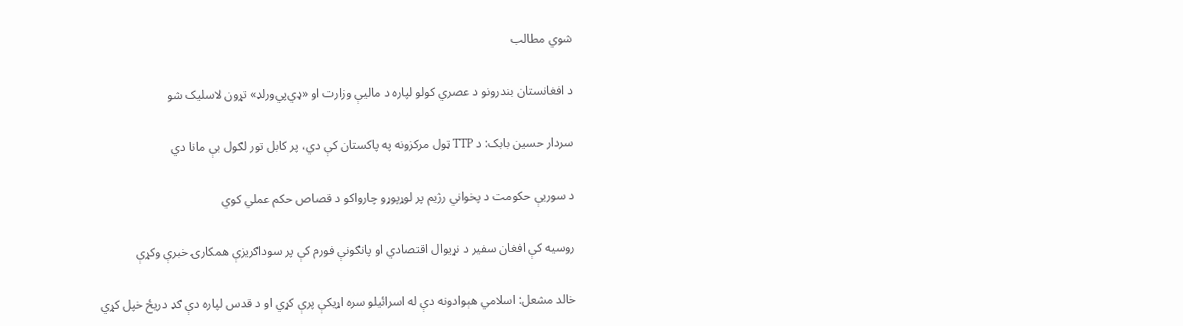شوي مطالب

د افغانستان بندرونو د عصري کولو لپاره د مالیې وزارت او «ډي‌پي‌ورلډ» تړون لاسلیک شو

سردار حسین بابک: د TTP ټول مرکزونه په پاکستان کې دي، پر کابل تور لګول بې مانا دي

د سوریې حکومت د پخواني رژیم پر لوړپوړو چارواکو د قصاص حکم عملي کوي

روسيه کې افغان سفير د نړیوال اقتصادي او پانګونې فورم کې پر سوداګریزې همکارۍ خبرې وکړې

خالد مشعل: اسلامي هېوادونه دې له اسرائیلو سره اړیکې پرې کړي او د قدس لپاره دې ګډ دریځ خپل کړي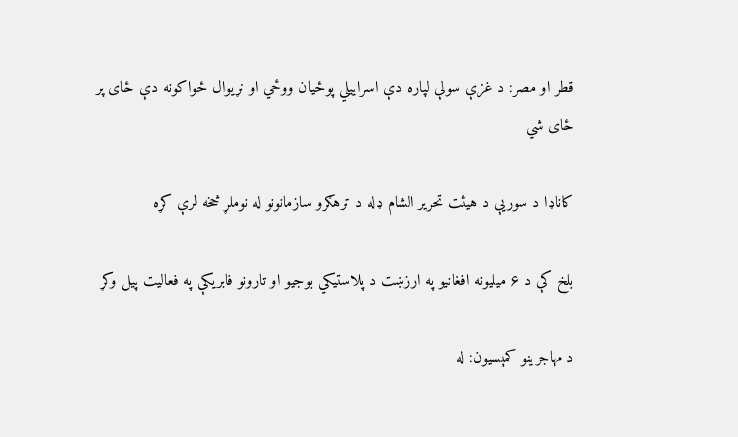قطر او مصر: د غزې سولې لپاره دې اسراییلي پوځیان ووځي او نړیوال ځواکونه دې ځای پر ځای شي

کاناډا د سوریې د هیئت تحریر الشام ډله د ترهګرو سازمانونو له نوملړ څخه لرې کړه

بلخ کې د ۶ میلیونه افغانیو په ارزښت د پلاستیکي بوجیو او تارونو فابریکې په فعاليت پيل وکړ

د مهاجرینو کمېسیون: له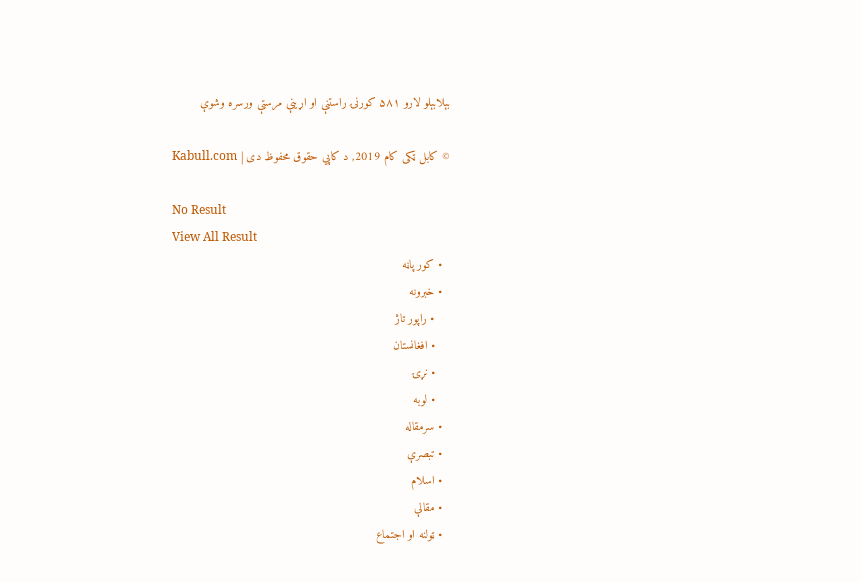بېلابېلو لارو ۵۸۱ کورنۍ راستنې او اړینې مرستې ورسره وشوې

© کابل ټکی کام 2019, د کاپي حقوق محفوظ دی | Kabull.com

No Result
View All Result
  • کور پاڼه
  • خبرونه
    • راپور تاژ
    • افغانستان
    • نړۍ
    • لوبه
  • سرمقاله
  • تبصرې
  • اسلام
  • مقالې
  • ټولنه او اجتماع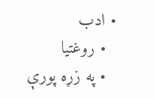• ادب
  • روغتيا
  • په زړه پورې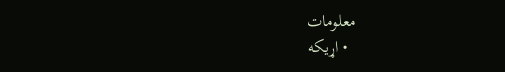معلومات
  • اړيکه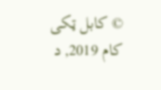© کابل ټکی کام 2019, د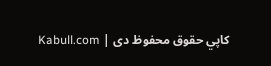کاپي حقوق محفوظ دی | Kabull.com